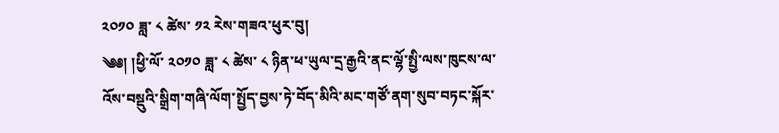༢༠༡༠ ཟླ་ ༨ ཚེས་ ༡༢ རེས་གཟའ་ཕུར་བུ།
༄༅། །ཕྱི་ལོ་ ༢༠༡༠ ཟླ་ ༨ ཚེས་ ༨ ཉིན་ཕ་ཡུལ་དྲ་རྒྱའི་ནང་ལྷོ་སྤྱི་ལས་ཁུངས་ལ་འོས་བསྡུའི་སྒྲིག་གཞི་ལོག་སྤྱོད་བྱས་ཏེ་བོད་མིའི་མང་གཙོ་ནག་སུབ་བཏང་སྐོར་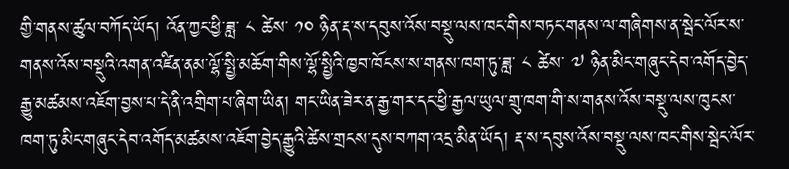གྱི་གནས་ཚུལ་བཀོད་ཡོད། འོན་ཀྱང་ཕྱི་ཟླ་ ༨ ཚེས་ ༡༠ ཉིན་རྡ་ས་དབུས་འོས་བསྡུ་ལས་ཁང་གིས་བཏང་གནས་ལ་གཞིགས་ན་སྦེང་ལོར་ས་གནས་འོས་བསྡུའི་འགན་འཛིན་ནམ་ལྷོ་སྤྱི་མཆོག་གིས་ལྷོ་སྤྱིའི་ཁྱབ་ཁོངས་ས་གནས་ཁག་ཏུ་ཟླ་ ༨ ཚེས་ ༧ ཉིན་མིང་གཞུང་དེབ་འགོད་བྱེད་རྒྱུ་མཚམས་འཇོག་བྱས་པ་དེ་ནི་འགྲིག་པ་ཞིག་ཡིན། གང་ཡིན་ཟེར་ན་རྒྱ་གར་དང་ཕྱི་རྒྱལ་ཡུལ་གྲུ་ཁག་གི་ས་གནས་འོས་བསྡུ་ལས་ཁུངས་ཁག་ཏུ་མིང་གཞུང་དེབ་འགོད་མཚམས་འཇོག་བྱེད་རྒྱུའི་ཚེས་གྲངས་དུས་བཀག་འདྲ་མིན་ཡོད། རྡ་ས་དབུས་འོས་བསྡུ་ལས་ཁང་གིས་སྦེང་ལོར་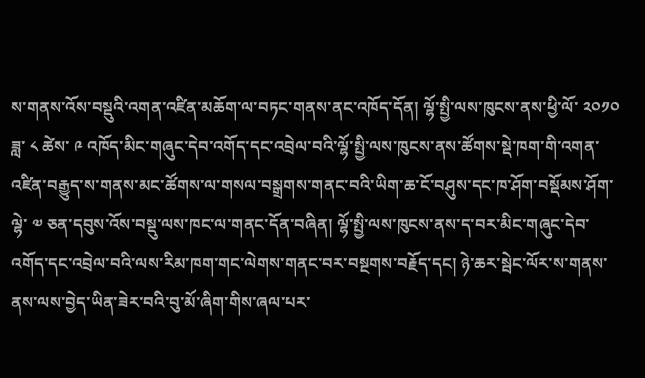ས་གནས་འོས་བསྡུའི་འགན་འཛིན་མཆོག་ལ་བཏང་གནས་ནང་འཁོད་དོན། ལྷོ་སྤྱི་ལས་ཁུངས་ནས་ཕྱི་ལོ་ ༢༠༡༠ ཟླ་ ༨ ཚེས་ ༩ འཁོད་མིང་གཞུང་དེབ་འགོད་དང་འབྲེལ་བའི་ལྷོ་སྤྱི་ལས་ཁུངས་ནས་ཚོགས་སྡེ་ཁག་གི་འགན་འཛིན་བརྒྱུད་ས་གནས་མང་ཚོགས་ལ་གསལ་བསྒྲགས་གནང་བའི་ཡིག་ཆ་ངོ་བཤུས་དང་ཁ་ཤོག་བསྡོམས་ཤོག་ལྷེ་ ༧ ཅན་དབུས་འོས་བསྡུ་ལས་ཁང་ལ་གནང་དོན་བཞིན། ལྷོ་སྤྱི་ལས་ཁུངས་ནས་ད་བར་མིང་གཞུང་དེབ་འགོད་དང་འབྲེལ་བའི་ལས་རིམ་ཁག་གང་ལེགས་གནང་བར་བསྔགས་བརྗོད་དང། ཉེ་ཆར་སྦེང་ལོར་ས་གནས་ནས་ལས་བྱེད་ཡིན་ཟེར་བའི་བུ་མོ་ཞིག་གིས་ཞལ་པར་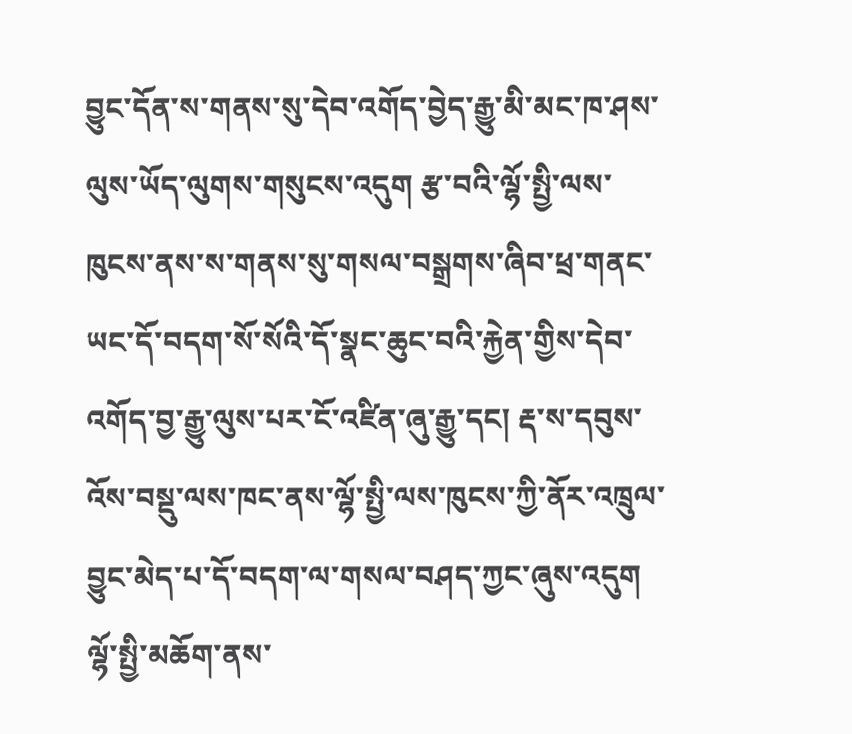བྱུང་དོན་ས་གནས་སུ་དེབ་འགོད་བྱེད་རྒྱུ་མི་མང་ཁ་ཤས་ལུས་ཡོད་ལུགས་གསུངས་འདུག རྩ་བའི་ལྷོ་སྤྱི་ལས་ཁུངས་ནས་ས་གནས་སུ་གསལ་བསྒྲགས་ཞིབ་ཕྲ་གནང་ཡང་དོ་བདག་སོ་སོའི་དོ་སྣང་ཆུང་བའི་རྐྱེན་གྱིས་དེབ་འགོད་བྱ་རྒྱུ་ལུས་པར་ངོ་འཛིན་ཞུ་རྒྱུ་དང། རྡ་ས་དབུས་འོས་བསྡུ་ལས་ཁང་ནས་ལྷོ་སྤྱི་ལས་ཁུངས་ཀྱི་ནོར་འཁྲུལ་བྱུང་མེད་པ་དོ་བདག་ལ་གསལ་བཤད་ཀྱང་ཞུས་འདུག ལྷོ་སྤྱི་མཆོག་ནས་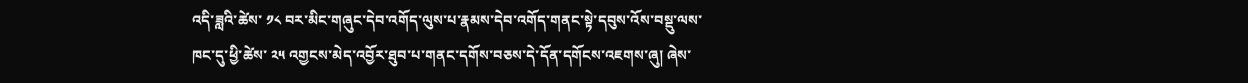འདི་ཟླའི་ཚེས་ ༡༨ བར་མིང་གཞུང་དེབ་འགོད་ལུས་པ་རྣམས་དེབ་འགོད་གནང་སྟེ་དབུས་འོས་བསྡུ་ལས་ཁང་དུ་ཕྱི་ཚེས་ ༢༥ འགྱངས་མེད་འབྱོར་ཐུབ་པ་གནང་དགོས་བཅས་དེ་དོན་དགོངས་འཇགས་ཞུ། ཞེས་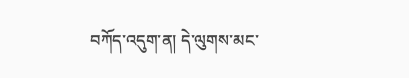བཀོད་འདུག་ན། དེ་ལུགས་མང་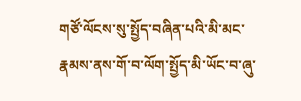གཙོ་ལོངས་སུ་སྤྱོད་བཞིན་པའི་མི་མང་རྣམས་ནས་གོ་བ་ལོག་སྤྱོད་མི་ཡོང་བ་ཞུ་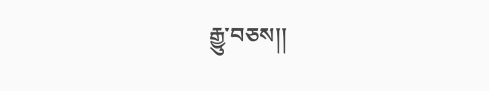རྒྱུ་བཅས།།